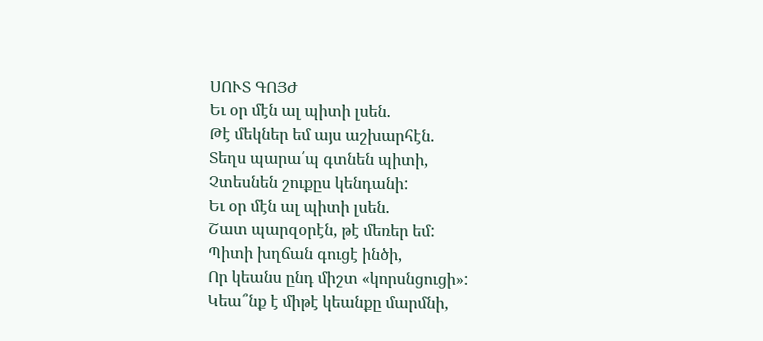ՍՈՒՏ ԳՈՅԺ
Եւ օր մէն ալ պիտի լսեն.
Թէ մեկներ եմ այս աշխարհէն.
Տեղս պարա՛պ գտնեն պիտի,
Չտեսնեն շուքըս կենդանի:
Եւ օր մէն ալ պիտի լսեն.
Շատ պարզօրէն, թէ մեռեր եմ:
Պիտի խղճան գուցէ ինծի,
Որ կեանս ընդ միշտ «կորսնցուցի»:
Կեա՞նք է միթէ կեանքը մարմնի,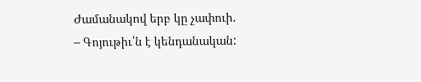Ժամանակով երբ կը չափուի.
– Գոյութիւ՛ն է կենդանական: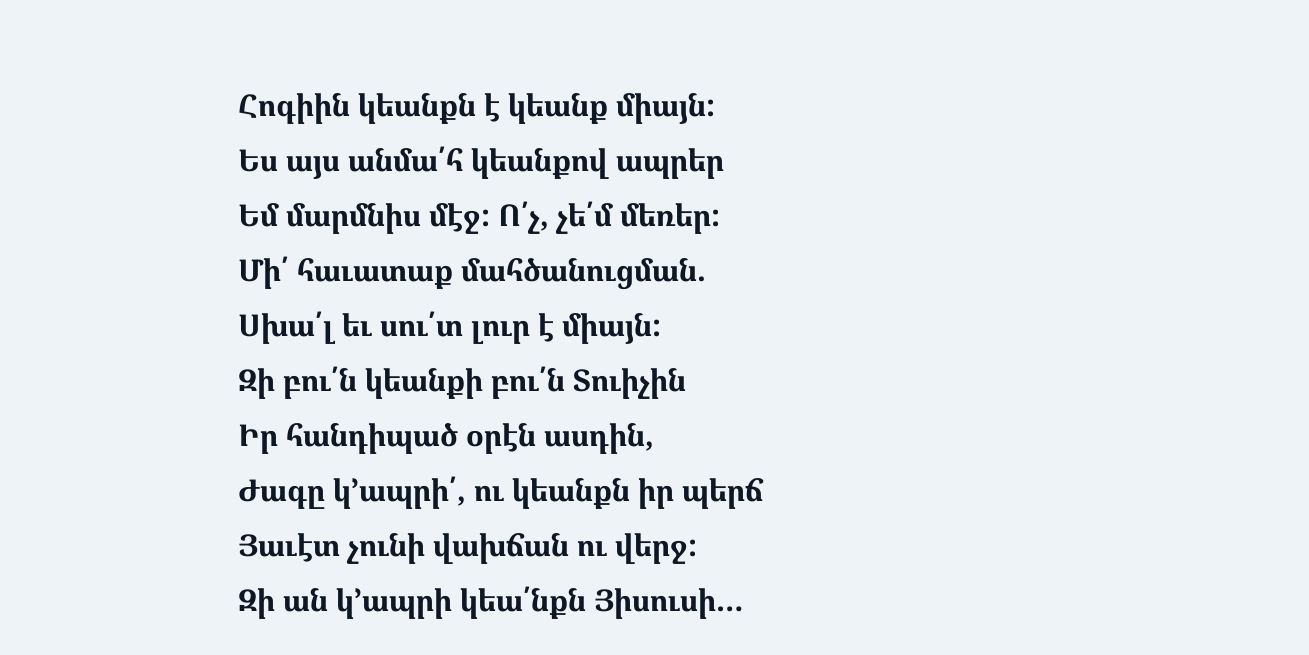Հոգիին կեանքն է կեանք միայն:
Ես այս անմա՛հ կեանքով ապրեր
Եմ մարմնիս մէջ: Ո՛չ, չե՛մ մեռեր:
Մի՛ հաւատաք մահծանուցման.
Սխա՛լ եւ սու՛տ լուր է միայն:
Զի բու՛ն կեանքի բու՛ն Տուիչին
Իր հանդիպած օրէն ասդին,
Ժագը կ’ապրի՛, ու կեանքն իր պերճ
Յաւէտ չունի վախճան ու վերջ:
Զի ան կ’ապրի կեա՛նքն Յիսուսի…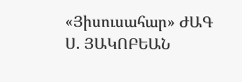«Յիսուսահար» ԺԱԳ Ս. ՅԱԿՈԲԵԱՆ